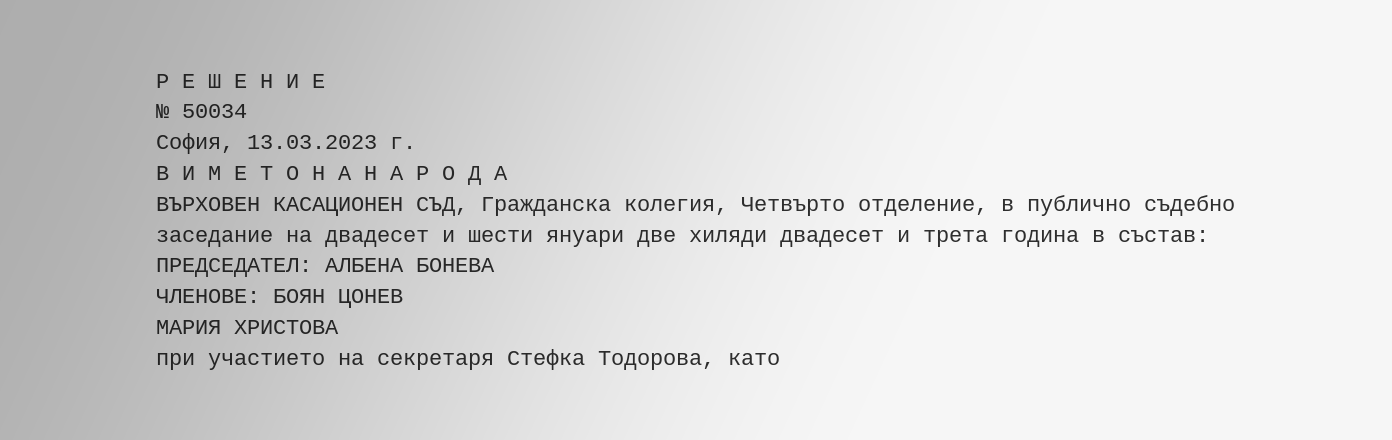Р Е Ш Е Н И Е
№ 50034
София, 13.03.2023 г.
В И М Е Т О Н А Н А Р О Д А
ВЪРХОВЕН КАСАЦИОНЕН СЪД, Гражданска колегия, Четвърто отделение, в публично съдебно заседание на двадесет и шести януари две хиляди двадесет и трета година в състав:
ПРЕДСЕДАТЕЛ: АЛБЕНА БОНЕВА
ЧЛЕНОВЕ: БОЯН ЦОНЕВ
МАРИЯ ХРИСТОВА
при участието на секретаря Стефка Тодорова, като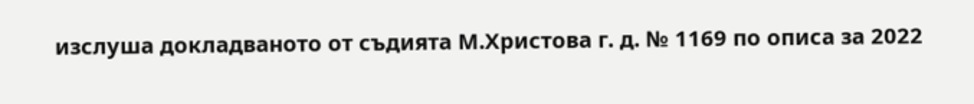изслуша докладваното от съдията М.Христова г. д. № 1169 по описа за 2022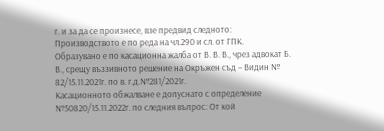г. и за да се произнесе, взе предвид следното:
Производството е по реда на чл.290 и сл. от ГПК.
Образувано е по касационна жалба от В. В. В., чрез адвокат Б. В., срещу въззивното решение на Окръжен съд – Видин № 82/15.11.2021г. по в. г.д.№281/2021г.
Касационното обжалване е допуснато с определение №50820/15.11.2022г. по следния въпрос: От кой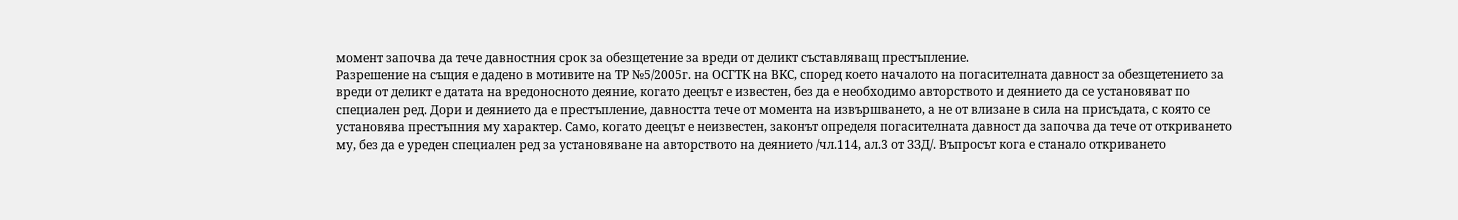момент започва да тече давностния срок за обезщетение за вреди от деликт съставляващ престъпление.
Разрешение на същия е дадено в мотивите на ТР №5/2005г. на ОСГТК на ВКС, според което началото на погасителната давност за обезщетението за вреди от деликт е датата на вредоносното деяние, когато деецът е известен, без да е необходимо авторството и деянието да се установяват по специален ред. Дори и деянието да е престъпление, давността тече от момента на извършването, а не от влизане в сила на присъдата, с която се установява престъпния му характер. Само, когато деецът е неизвестен, законът определя погасителната давност да започва да тече от откриването му, без да е уреден специален ред за установяване на авторството на деянието /чл.114, ал.3 от ЗЗД/. Въпросът кога е станало откриването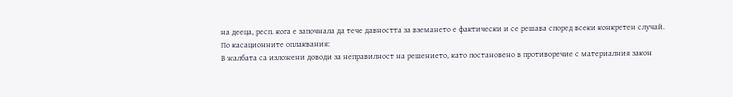на дееца, респ. кога е започнала да тече давността за вземането е фактически и се решава според всеки конкретен случай.
По касационните оплаквания:
В жалбата са изложени доводи за неправилност на решението, като постановено в противоречие с материалния закон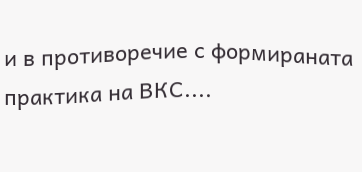и в противоречие с формираната практика на ВКС....